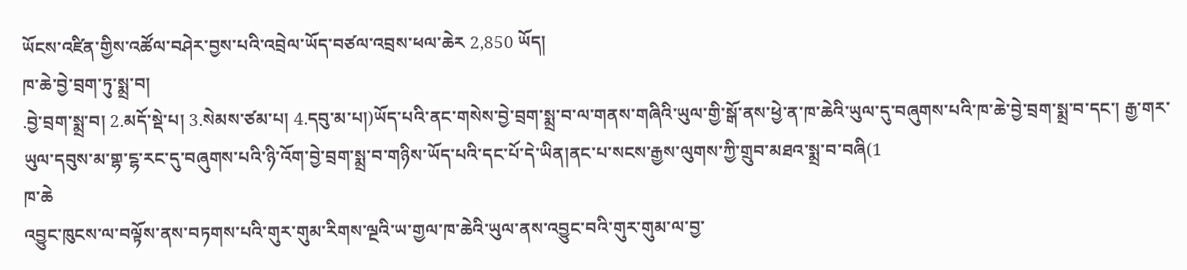ཡོངས་འཛིན་གྱིས་འཚོལ་བཤེར་བྱས་པའི་འབྲེལ་ཡོད་བཙལ་འབྲས་ཕལ་ཆེར 2,850 ཡོད།
ཁ་ཆེ་བྱེ་བྲག་ཏུ་སྨྲ་བ།
.བྱེ་བྲག་སྨྲ་བ། 2.མདོ་སྡེ་པ། 3.སེམས་ཙམ་པ། 4.དབུ་མ་པ།)ཡོད་པའི་ནང་གསེས་བྱེ་བྲག་སྨྲ་བ་ལ་གནས་གཞིའི་ཡུལ་གྱི་སྒོ་ནས་ཕྱེ་ན་ཁ་ཆེའི་ཡུལ་དུ་བཞུགས་པའི་ཁ་ཆེ་བྱེ་བྲག་སྨྲ་བ་དང་། རྒྱ་གར་ཡུལ་དབུས་མ་གྷ་ངྷ་རང་དུ་བཞུགས་པའི་ཉི་འོག་བྱེ་བྲག་སྨྲ་བ་གཉིས་ཡོད་པའི་དང་པོ་དེ་ཡིན།ནང་པ་སངས་རྒྱས་ལུགས་ཀྱི་གྲུབ་མཐའ་སྨྲ་བ་བཞི(1
ཁ་ཆེ
འབྱུང་ཁུངས་ལ་བལྟོས་ནས་བཏགས་པའི་གུར་གུམ་རིགས་ལྔའི་ཡ་གྱལ་ཁ་ཆེའི་ཡུལ་ནས་འབྱུང་བའི་གུར་གུམ་ལ་བྱ་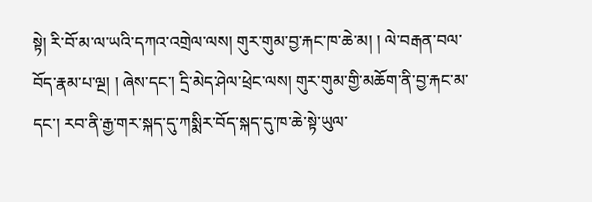སྟེ། རི་བོ་མ་ལ་ཡའི་དཀའ་འགྲེལ་ལས། གུར་གུམ་བྱ་རྐང་ཁ་ཆེ་མ། ། ལེ་བརྒན་བལ་བོད་རྣམ་པ་ལྔ། ། ཞེས་དང་། དྲི་མེད་ཤེལ་ཕྲེང་ལས། གུར་གུམ་གྱི་མཆོག་ནི་བྱ་རྐང་མ་དང་། རབ་ནི་རྒྱ་གར་སྐད་དུ་ཀསྨིར་བོད་སྐད་དུ་ཁ་ཆེ་སྟེ་ཡུལ་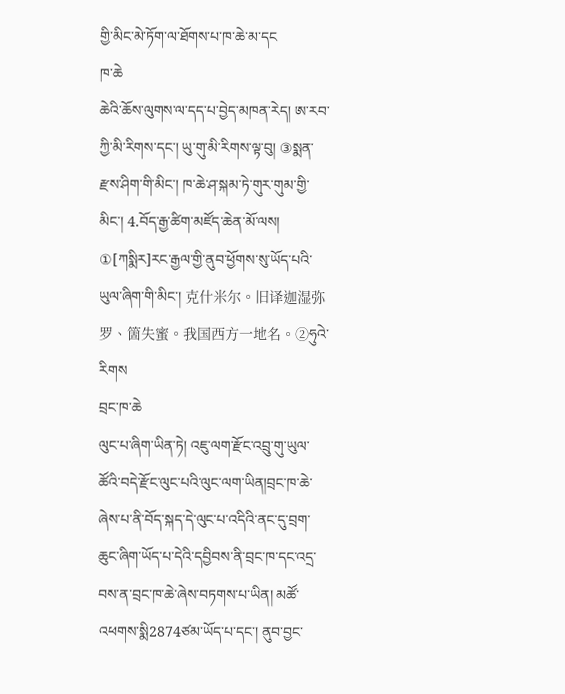གྱི་མིང་མེ་ཏོག་ལ་ཐོགས་པ་ཁ་ཆེ་མ་དང
ཁ་ཆེ
ཆེའི་ཆོས་ལུགས་ལ་དད་པ་བྱེད་མཁན་རེད། ཨ་རབ་ཀྱི་མི་རིགས་དང་། ཡུ་གུ་མི་རིགས་ལྟ་བུ། ③སྨན་རྫས་ཤིག་གི་མིང་། ཁ་ཆེ་ཤ་སྐམ་ཏེ་གུར་གུམ་གྱི་མིང་། 4.བོད་རྒྱ་ཚིག་མཛོད་ཆེན་མོ་ལས། ①[ཀསྨིར]རང་རྒྱལ་གྱི་ནུབ་ཕྱོགས་སུ་ཡོད་པའི་ཡུལ་ཞིག་གི་མིང་། 克什米尔。旧译迦湿弥罗、箇失蜜。我国西方一地名。②ཧུའེ་རིགས
བྲང་ཁ་ཆེ
ལུང་པ་ཞིག་ཡིན་ཏེ། འཇུ་ལག་རྫོང་འབྲུ་གུ་ཡུལ་ཚོའི་བདེ་རྫོང་ལུང་པའི་ལུང་ལག་ཡིན།བྲང་ཁ་ཆེ་ཞེས་པ་ནི་བོད་སྐད་དེ་ལུང་པ་འདིའི་ནང་དུ་བྲག་ཆུང་ཞིག་ཡོད་པ་དེའི་དབྱིབས་ནི་བྲང་ཁ་དང་འདྲ་བས་ན་བྲང་ཁ་ཆེ་ཞེས་བཏགས་པ་ཡིན། མཚོ་འཕགས་སྨི2874ཙམ་ཡོད་པ་དང་། ནུབ་བྱང་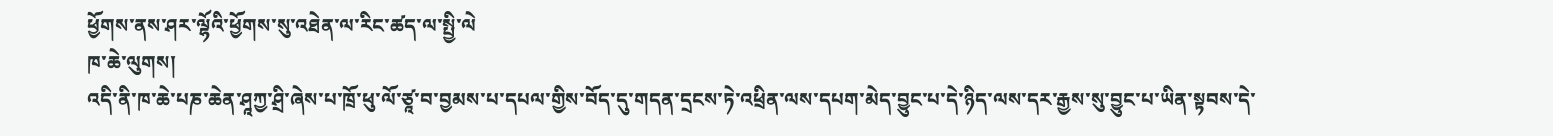ཕྱོགས་ནས་ཤར་ལྷོའི་ཕྱོགས་སུ་འཐེན་ལ་རིང་ཚད་ལ་སྤྱི་ལེ
ཁ་ཆེ་ལུགས།
འདི་ནི་ཁ་ཆེ་པཎ་ཆེན་ཤཱཀྱ་ཤྲི་ཞེས་པ་ཁྲོ་ཕུ་ལོ་ཙཱ་བ་བྱམས་པ་དཔལ་གྱིས་བོད་དུ་གདན་དྲངས་ཏེ་འཕྲིན་ལས་དཔག་མེད་བྱུང་པ་དེ་ཉིད་ལས་དར་རྒྱས་སུ་བྱུང་པ་ཡིན་སྟབས་དེ་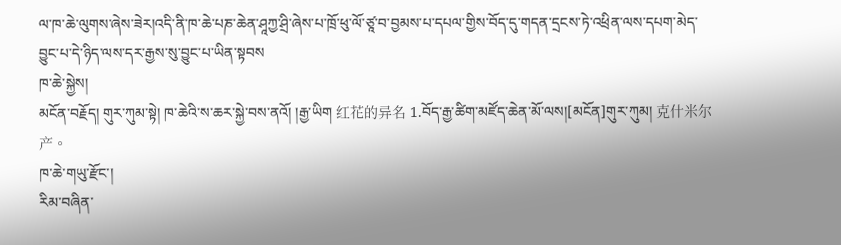ལ་ཁ་ཆེ་ལུགས་ཞེས་ཟེར།འདི་ནི་ཁ་ཆེ་པཎ་ཆེན་ཤཱཀྱ་ཤྲི་ཞེས་པ་ཁྲོ་ཕུ་ལོ་ཙཱ་བ་བྱམས་པ་དཔལ་གྱིས་བོད་དུ་གདན་དྲངས་ཏེ་འཕྲིན་ལས་དཔག་མེད་བྱུང་པ་དེ་ཉིད་ལས་དར་རྒྱས་སུ་བྱུང་པ་ཡིན་སྟབས
ཁ་ཆེ་སྐྱེས།
མངོན་བརྗོད། གུར་ཀུམ་སྟེ། ཁ་ཆེའི་ས་ཆར་སྐྱེ་བས་ནའོ། །རྒྱ་ཡིག 红花的异名 1.བོད་རྒྱ་ཚིག་མཛོད་ཆེན་མོ་ལས།[མངོན]གུར་ཀུམ། 克什米尔产。
ཁ་ཆེ་གཡུ་རྫོང་།
རིམ་བཞིན་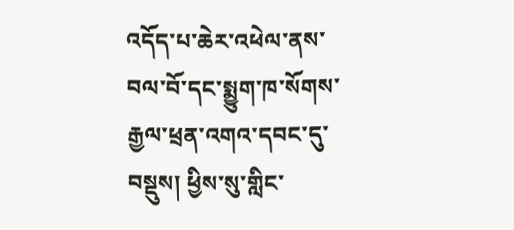འདོད་པ་ཆེར་འཕེལ་ནས་བལ་བོ་དང་སྨྱུག་ཁ་སོགས་རྒྱལ་ཕྲན་འགའ་དབང་དུ་བསྡུས། ཕྱིས་སུ་གླིང་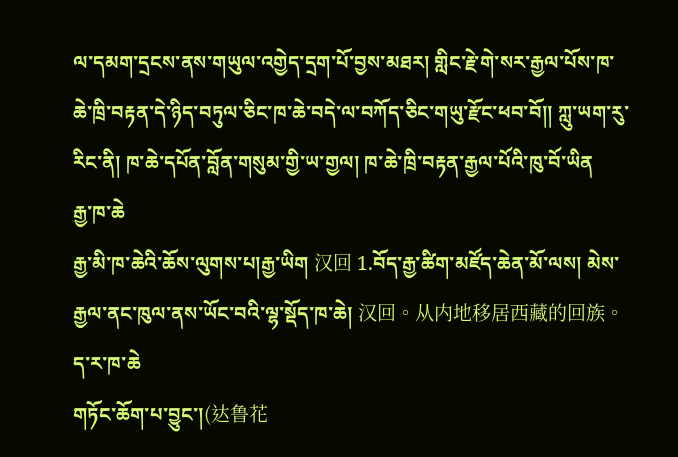ལ་དམག་དྲངས་ནས་གཡུལ་འགྱེད་དྲག་པོ་བྱས་མཐར། གླིང་རྗེ་གེ་སར་རྒྱལ་པོས་ཁ་ཆེ་ཁྲི་བརྟན་དེ་ཉིད་བཏུལ་ཅིང་ཁ་ཆེ་བདེ་ལ་བཀོད་ཅིང་གཡུ་རྫོང་ཕབ་བོ།། ཀླུ་ཡག་རུ་རིང་ནི། ཁ་ཆེ་དཔོན་བློན་གསུམ་གྱི་ཡ་གྱལ། ཁ་ཆེ་ཁྲི་བརྟན་རྒྱལ་པོའི་ཁུ་བོ་ཡིན
རྒྱ་ཁ་ཆེ
རྒྱ་མི་ཁ་ཆེའི་ཆོས་ལུགས་པ།རྒྱ་ཡིག 汉回 1.བོད་རྒྱ་ཚིག་མཛོད་ཆེན་མོ་ལས། མེས་རྒྱལ་ནང་ཁུལ་ནས་ཡོང་བའི་ལྷ་སྡོད་ཁ་ཆེ། 汉回。从内地移居西藏的回族。
ད་ར་ཁ་ཆེ
གཏོང་ཆོག་པ་བྱུང་།(达鲁花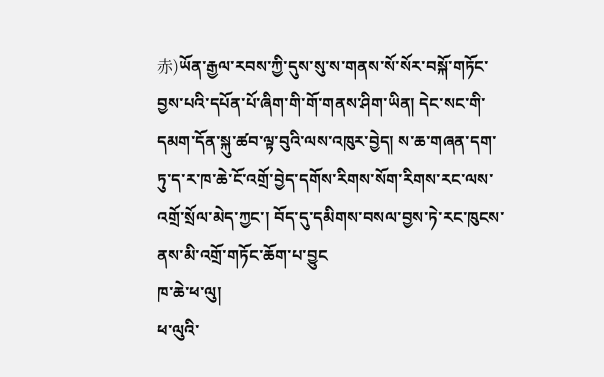赤)ཡོན་རྒྱལ་རབས་ཀྱི་དུས་སུ་ས་གནས་སོ་སོར་བསྐོ་གཏོང་བྱས་པའི་དཔོན་པོ་ཞིག་གི་གོ་གནས་ཤིག་ཡིན། དེང་སང་གི་དམག་དོན་སྐུ་ཚབ་ལྟ་བུའི་ལས་འཁུར་བྱེད། ས་ཆ་གཞན་དག་ཏུ་ད་ར་ཁ་ཆེ་ངོ་འགྲོ་བྱེད་དགོས་རིགས་སོག་རིགས་རང་ལས་འགྲོ་སྲོལ་མེད་ཀྱང་། བོད་དུ་དམིགས་བསལ་བྱས་ཏེ་རང་ཁུངས་ནས་མི་འགྲོ་གཏོང་ཆོག་པ་བྱུང
ཁ་ཆེ་ཕ་ལུ།
ཕ་ལུའི་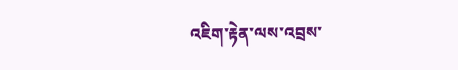འཇིག་རྟེན་ལས་འབྲས་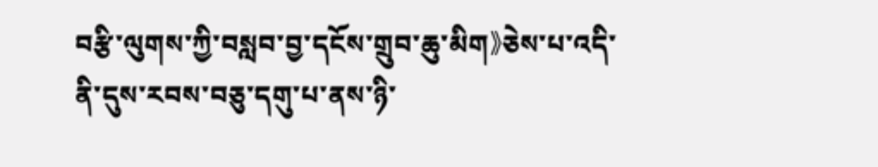བརྩི་ལུགས་ཀྱི་བསླབ་བྱ་དངོས་གྲུབ་ཆུ་མིག》ཅེས་པ་འདི་ནི་དུས་རབས་བཅུ་དགུ་པ་ནས་ཉི་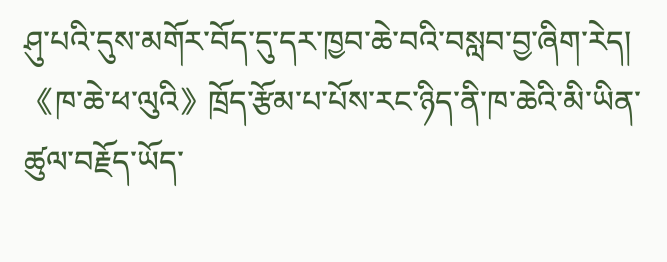ཤུ་པའི་དུས་མགོར་བོད་དུ་དར་ཁྱབ་ཆེ་བའི་བསླབ་བྱ་ཞིག་རེད།《ཁ་ཆེ་ཕ་ལུའི》ཁྲོད་རྩོམ་པ་པོས་རང་ཉིད་ནི་ཁ་ཆེའི་མི་ཡིན་ཚུལ་བརྗོད་ཡོད་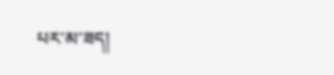པར་མ་ཟད།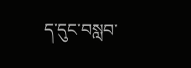ད་དུང་བསླབ་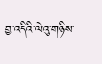བྱ་འདིའི་ལེའུ་གཉིས་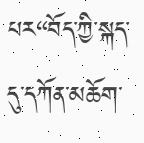པར“བོད་ཀྱི་སྐད་དུ་དཀོན་མཆོག་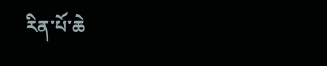རིན་པོ་ཆེ